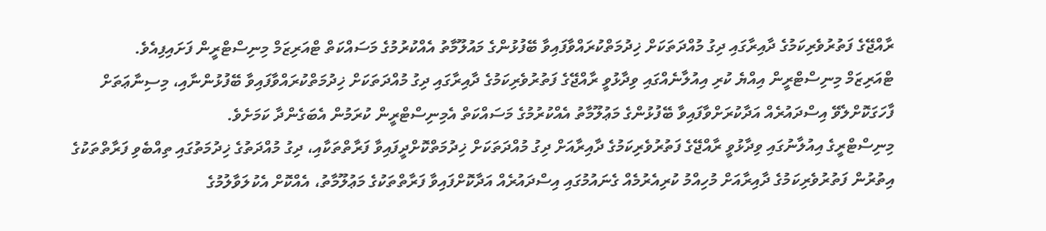ރާއްޖޭގެ ފަތުރުވެރިކަމުގެ ދާއިރާގައި ދިގު މުއްދަތަކަށް ޚިދުމަތްކުރައްވާފައިވާ ބޭފުޅުންގެ މައުލޫމާތު އެއްކުރުމުގެ މަސައްކަތް ޓްއަރިޒަމް މިނިސްޓްރީން ފަށައިފިއެވެ.
ޓްއަރިޒަމް މިނިސްޓްރީން އިއްޔެ ކުރި އިއުލާނެއްގައި ވިދާޅުވީ ރާއްޖޭގެ ފަތުރުވެރިކަމުގެ ދާއިރާގައި ދިގު މުއްދަތަކަށް ޚިދުމަތްކުރައްވާފައިވާ ބޭފުޅުންނާއި، މިސިނާޢަތަށް ފާހަގަކޮށްލެވޭ އިސްދައުރެއް އަދާކުރަށްވާފައިވާ ބޭފުޅުންގެ މަޢުލޫމާތު އެއްކުރުމުގެ މަސައްކަތް އެމިނިސްޓްރީން ކުރަމުން އެބަގެންދާ ކަމަށެވެ.
މިނިސްޓްރީގެ އިއުލާނުގައި ވިދާޅުވީ ރާއްޖޭގެ ފަތުރުވެރިކަމުގެ ދާއިރާއަށް ދިގު މުއްދަތަކަށް ޚިދުމަތްކޮށްދީފައިވާ ފަރާތްތަކާއި، ދިގު މުއްދަތުގެ ޚިދުމަތުގައި ތިއްބެވި ފަރާތްތަކުގެ އިތުރުން ފަތުރުވެރިކަމުގެ ދާއިރާއަށް މުހިއްމު ކުރިއެރުމެއް ގެނައުމުގައި އިސްދައުރެއް އަދާކޮށްފައިވާ ފަރާތްތަކުގެ މަޢުލޫމާތު، އެއްކޮށް އެކުލަވާލުމުގެ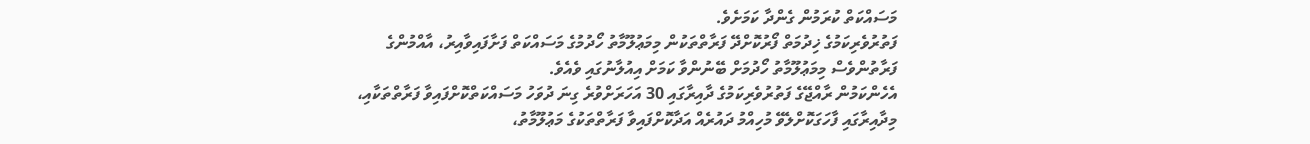މަސައްކަތް ކުރަމުން ގެންދާ ކަމަށެވެ.
ފަތުރުވެރިކަމުގެ ޚިދުމަތް ފޯރުކޮށްދޭ ފަރާތްތަކުން މިމަޢުލޫމާތު ހޯދުމުގެ މަސައްކަތް ފަށާފައިވާއިރު، އާއްމުންގެ ފަރާތުންވެސް މިމަޢުލޫމާތު ހޯދުމަށް ބޭނުންވާ ކަމަށް އިއުލާނުގައި ވެއެވެ.
އެހެންކަމުން ރާއްޖޭގެ ފަތުރުވެރިކަމުގެ ދާއިރާގައި 30 އަހަރަށްވުރެ ގިނަ ދުވަހު މަސައްކަތްކޮށްފައިވާ ފަރާތްތަކާއި، މިދާއިރާގައި ފާހަގަކޮށްލެވޭ މުހިއްމު ދައުރެއް އަދާކޮށްފައިވާ ފަރާތްތަކުގެ މަޢުލޫމާތު،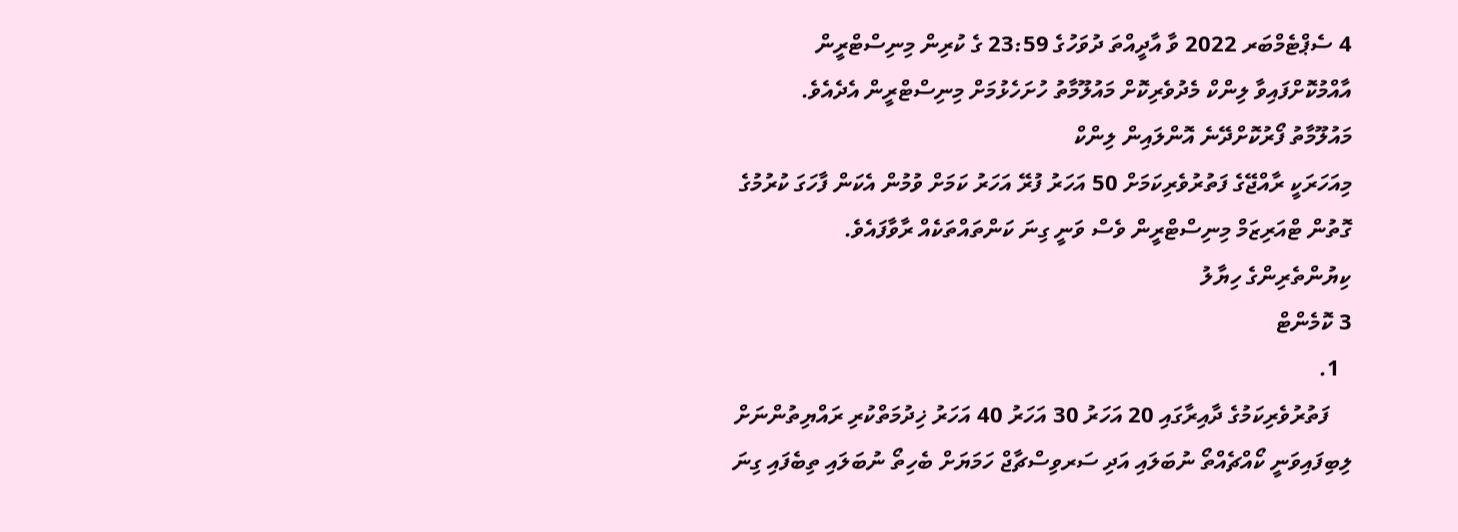4 ސެޕްޓެމްބަރ 2022 ވާ އާދީއްތަ ދުވަހުގެ 23:59 ގެ ކުރިން މިނިސްޓްރީން އާއްމުކޮށްފައިވާ ލިންކް މެދުވެރިކޮށް މައުލޫމާތު ހުށަހެޅުމަށް މިނިސްޓްރީން އެދެއެވެ.
މައުލޫމާތު ފޯރުކޮށްދޭނެ އޮންލައިން ލިންކް
މިއަހަރަކީ ރާއްޖޭގެ ފަތުރުވެރިކަމަށް 50 އަހަރު ފުރޭ އަހަރު ކަމަށް ވުމުން އެކަން ފާހަގަ ކުރުމުގެ ގޮތުން ޓްއަރިޒަމް މިނިސްޓްރީން ވެސް ވަނީ ގިނަ ކަންތައްތަކެއް ރާވާފައެވެ.
ކިޔުންތެރިންގެ ހިޔާލު
3 ކޮމެންޓް
  1.
    ފަތުރުވެރިކަމުގެ ދާއިރާގައި 20 އަހަރު 30 އަހަރު 40 އަހަރު ޚިދުމަތްކުރި ރައްޔިތުންނަށް ލިބިފައިވަނީ ކޯއްޗެއްތޯ ނުބަލައި އަދި ސަރވިސްޗާޖް ހަމަޔަށް ބެހިތޯ ނުބަލައި ތިބެފައި ގިނަ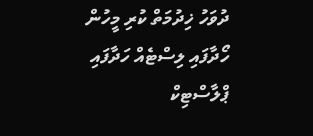ދުވަހު ޚިދުމަތް ކުރި މީހުން ހޯދާފައި ލިސްޓެއް ހަދާފައި ޕްލާސްޓިކް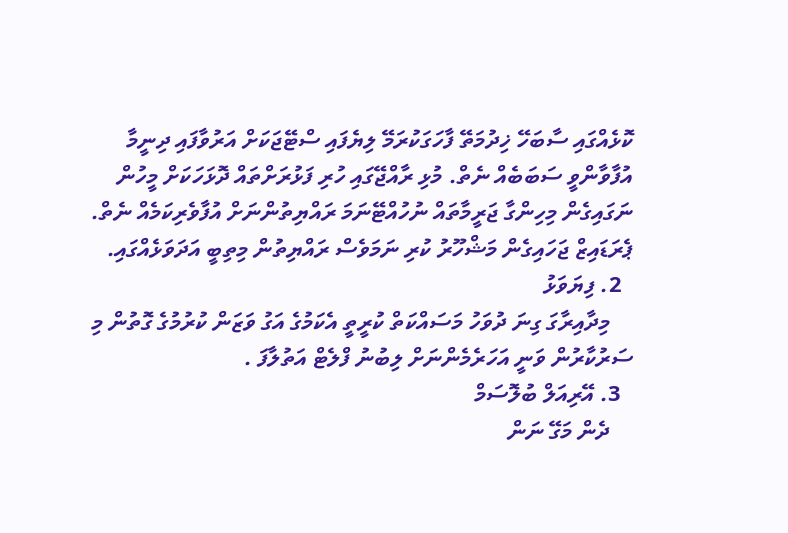ކޮޅެއްގައި ސާބަހޭ ޚިދުމަތޭ ފާހަގަކުރަމޭ ލިޔެފައި ސްޓޭޖަކަށް އަރުވާފައި ދިނީމާ އުފާވާންވީ ސަބަބެއް ނެތް. މުޅި ރާއްޖޭގައި ހުރި ފަޅުރަށްތައް ދޮޅަހަކަށް މީހުން ނަގައިގެން މިހިންގާ ޖަރީމާތައް ނުހުއްޓޭނަމަ ރައްޔިތުންނަށް އުފާވެރިކަމެއް ނެތް. ޕެރަޑައިޒް ޖަހައިގެން މަޝްހޫރު ކުރި ނަމަވެސް ރައްޔިތުން މިތިބީ އަދަވަޅެއްގައި.
  2. ފިޔަވަޅު
    މިދާއިރާގަ ގިނަ ދުވަހު މަސައްކަތް ކުރީތީ އެކަމުގެ އަގު ވަޒަން ކުރުމުގެ ގޮތުން މި ސަރުކާރުން ވަނީ އަހަރެމެންނަށް ލިބުނު ފްލެޓް އަތުލާފަ .
  3. އޭރިއަލް ބުލޮސަމް
    ދެން މަގޭ ނަން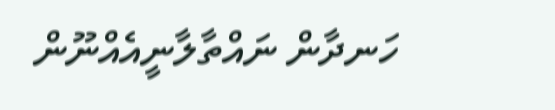ހަނދާން ނައްތާލާނީއެއްނޫން